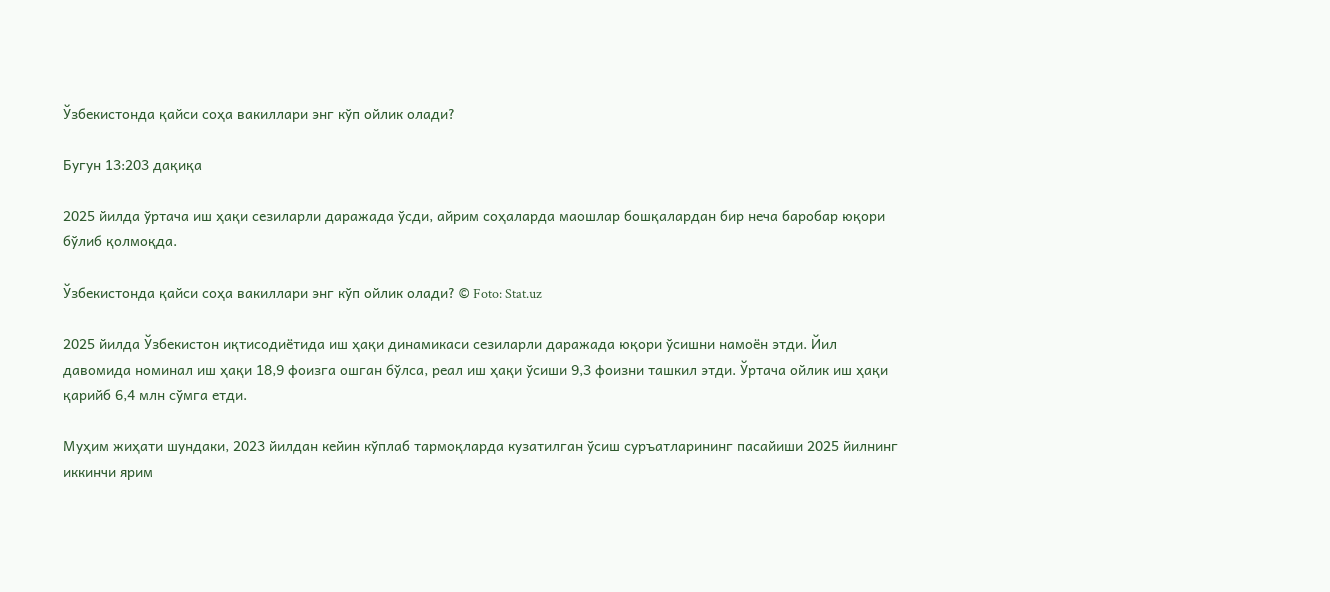Ўзбекистонда қайси соҳа вакиллари энг кўп ойлик олади?

Бугун 13:203 дақиқа

2025 йилда ўртача иш ҳақи сезиларли даражада ўсди, айрим соҳаларда маошлар бошқалардан бир неча баробар юқори бўлиб қолмоқда.

Ўзбекистонда қайси соҳа вакиллари энг кўп ойлик олади? © Foto: Stat.uz

2025 йилда Ўзбекистон иқтисодиётида иш ҳақи динамикаси сезиларли даражада юқори ўсишни намоён этди. Йил давомида номинал иш ҳақи 18,9 фоизга ошган бўлса, реал иш ҳақи ўсиши 9,3 фоизни ташкил этди. Ўртача ойлик иш ҳақи қарийб 6,4 млн сўмга етди.

Муҳим жиҳати шундаки, 2023 йилдан кейин кўплаб тармоқларда кузатилган ўсиш суръатларининг пасайиши 2025 йилнинг иккинчи ярим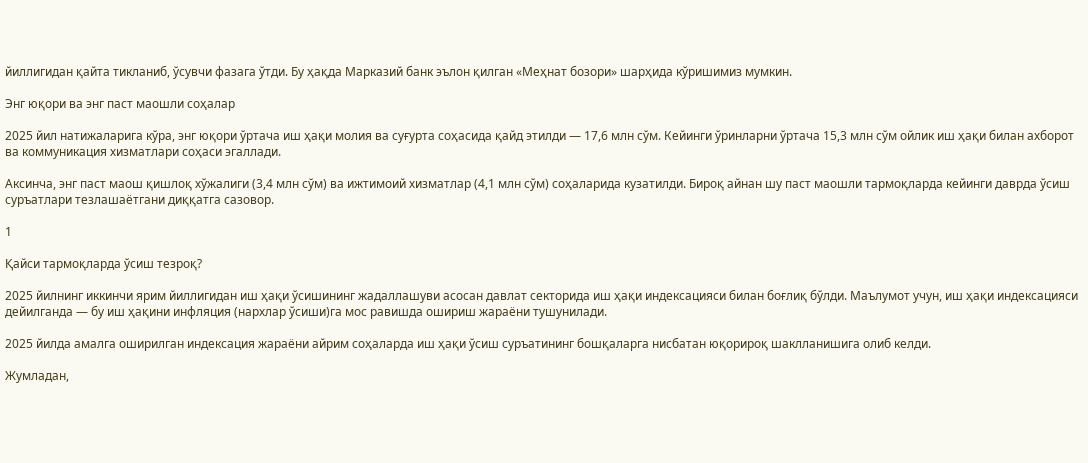йиллигидан қайта тикланиб, ўсувчи фазага ўтди. Бу ҳақда Марказий банк эълон қилган «Меҳнат бозори» шарҳида кўришимиз мумкин.

Энг юқори ва энг паст маошли соҳалар

2025 йил натижаларига кўра, энг юқори ўртача иш ҳақи молия ва суғурта соҳасида қайд этилди — 17,6 млн сўм. Кейинги ўринларни ўртача 15,3 млн сўм ойлик иш ҳақи билан ахборот ва коммуникация хизматлари соҳаси эгаллади.

Аксинча, энг паст маош қишлоқ хўжалиги (3,4 млн сўм) ва ижтимоий хизматлар (4,1 млн сўм) соҳаларида кузатилди. Бироқ айнан шу паст маошли тармоқларда кейинги даврда ўсиш суръатлари тезлашаётгани диққатга сазовор.

1

Қайси тармоқларда ўсиш тезроқ?

2025 йилнинг иккинчи ярим йиллигидан иш ҳақи ўсишининг жадаллашуви асосан давлат секторида иш ҳақи индексацияси билан боғлиқ бўлди. Маълумот учун, иш ҳақи индексацияси дейилганда — бу иш ҳақини инфляция (нархлар ўсиши)га мос равишда ошириш жараёни тушунилади.

2025 йилда амалга оширилган индексация жараёни айрим соҳаларда иш ҳақи ўсиш суръатининг бошқаларга нисбатан юқорироқ шаклланишига олиб келди.

Жумладан,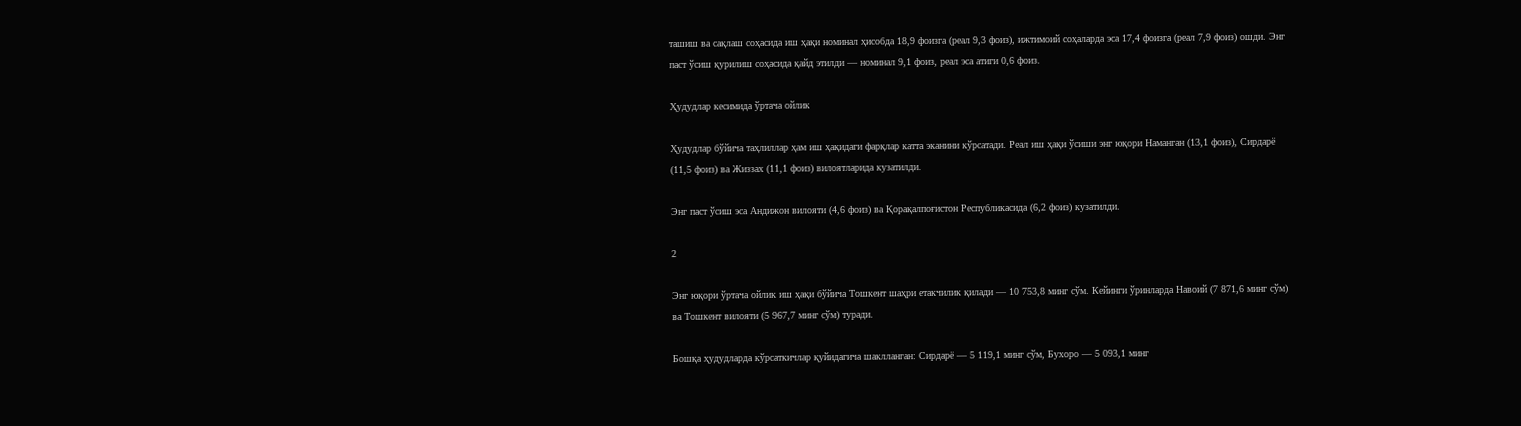ташиш ва сақлаш соҳасида иш ҳақи номинал ҳисобда 18,9 фоизга (реал 9,3 фоиз), ижтимоий соҳаларда эса 17,4 фоизга (реал 7,9 фоиз) ошди. Энг паст ўсиш қурилиш соҳасида қайд этилди — номинал 9,1 фоиз, реал эса атиги 0,6 фоиз.

Ҳудудлар кесимида ўртача ойлик

Ҳудудлар бўйича таҳлиллар ҳам иш ҳақидаги фарқлар катта эканини кўрсатади. Реал иш ҳақи ўсиши энг юқори Наманган (13,1 фоиз), Сирдарё (11,5 фоиз) ва Жиззах (11,1 фоиз) вилоятларида кузатилди.

Энг паст ўсиш эса Андижон вилояти (4,6 фоиз) ва Қорақалпоғистон Республикасида (6,2 фоиз) кузатилди.

2

Энг юқори ўртача ойлик иш ҳақи бўйича Тошкент шаҳри етакчилик қилади — 10 753,8 минг сўм. Кейинги ўринларда Навоий (7 871,6 минг сўм) ва Тошкент вилояти (5 967,7 минг сўм) туради.

Бошқа ҳудудларда кўрсаткичлар қуйидагича шаклланган: Сирдарё — 5 119,1 минг сўм, Бухоро — 5 093,1 минг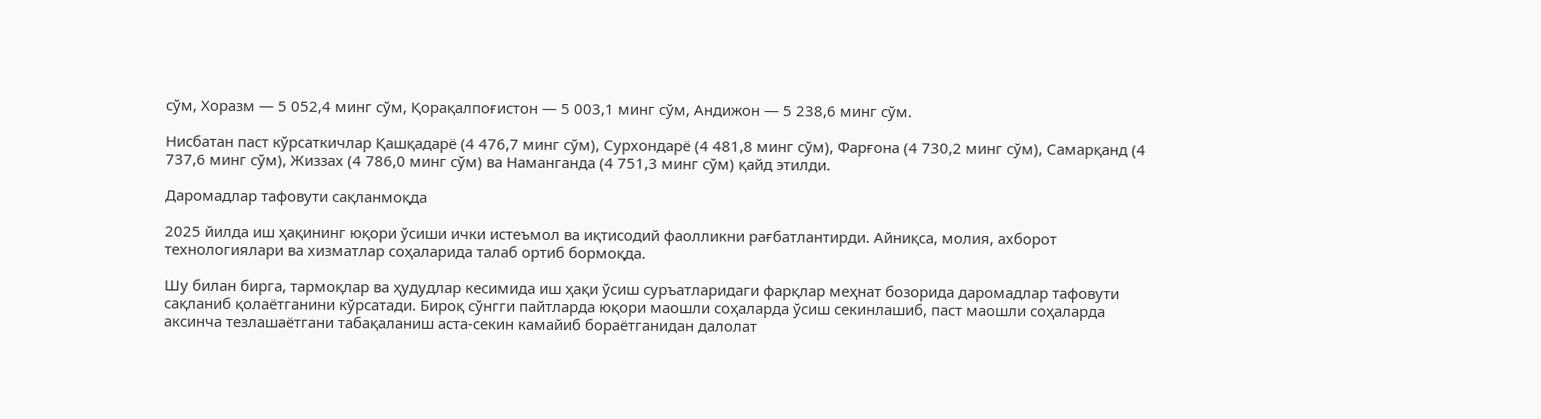сўм, Хоразм — 5 052,4 минг сўм, Қорақалпоғистон — 5 003,1 минг сўм, Андижон — 5 238,6 минг сўм.

Нисбатан паст кўрсаткичлар Қашқадарё (4 476,7 минг сўм), Сурхондарё (4 481,8 минг сўм), Фарғона (4 730,2 минг сўм), Самарқанд (4 737,6 минг сўм), Жиззах (4 786,0 минг сўм) ва Наманганда (4 751,3 минг сўм) қайд этилди.

Даромадлар тафовути сақланмоқда

2025 йилда иш ҳақининг юқори ўсиши ички истеъмол ва иқтисодий фаолликни рағбатлантирди. Айниқса, молия, ахборот технологиялари ва хизматлар соҳаларида талаб ортиб бормоқда.

Шу билан бирга, тармоқлар ва ҳудудлар кесимида иш ҳақи ўсиш суръатларидаги фарқлар меҳнат бозорида даромадлар тафовути сақланиб қолаётганини кўрсатади. Бироқ сўнгги пайтларда юқори маошли соҳаларда ўсиш секинлашиб, паст маошли соҳаларда аксинча тезлашаётгани табақаланиш аста-секин камайиб бораётганидан далолат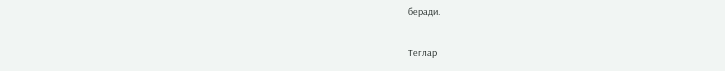беради.

Теглар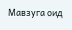Мавзуга оид